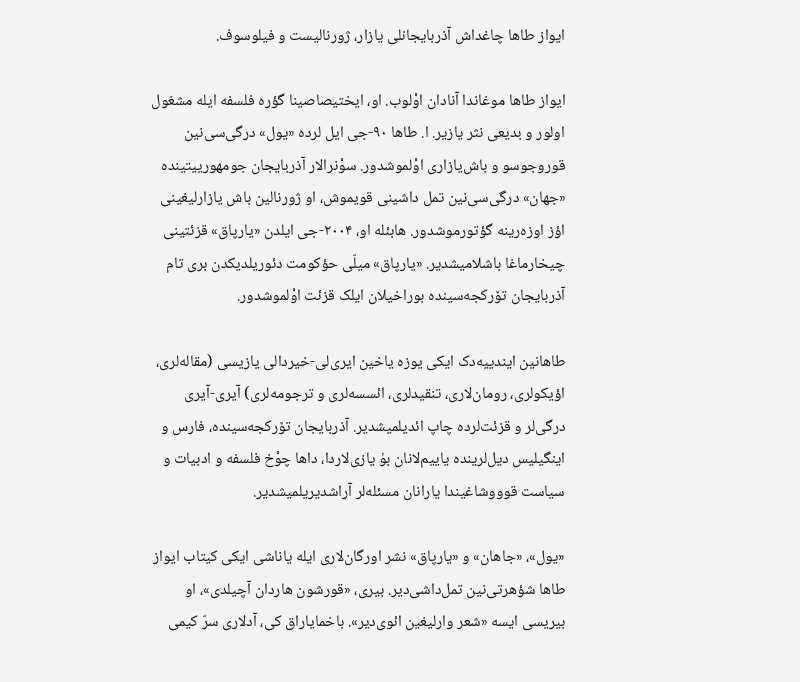ایواز طاها چاغداش آذربایجانلی یازار، ژورنالیست و فیلوسوف.

ایواز طاها موغاندا آنادان اوْلوب. او، ایختیصاصینا گؤره فلسفه ایله مشغول اولور و بدیعی نثر یازیر. ا. طاها ۹۰-جی ایل لرده «یول» درگی‌سی‌نین قوروجوسو و باش‌یازاری اوْلموشدور. سوْنرالار آذربایجان جومهورییتینده «جهان» درگی‌سی‌نین تمل داشینی قویموش، او ژورنالین باش یازارلیغینی اؤز اوزه‌رینه گؤتورموشدور. هابئله او، ۲۰۰۴-جی ایلدن «یارپاق» قزئتینی چیخارماغا باشلامیشدیر. «یارپاق» میلّی حؤکومت دئوریلدیکدن بری تام آذربایجان تۆرکجه‌سینده بوراخیلان ایلک قزئت اوْلموشدور.

طاهانین ایندییه‌دک ایکی یوزه یاخین ایری‌لی-خیردالی یازیسی (مقاله‌لری، اؤیکولری، رومان‌لاری، تنقیدلری، ائسسه‌لری و ترجومه‌لری) آیری-آیری درگی‌لر و قزئت‌لرده چاپ ائدیلمیشدیر. آذربایجان تۆرکجه‌سینده، فارس و اینگیلیس دیل‌لرینده یاییم‌لانان بۇ یازی‌لاردا، داها چوْخ فلسفه و ادبیات و سیاست قوووشاغیندا یارانان مسئله‌لر آراشدیریلمیشدیر.

«یول»، «جاهان» و «یارپاق» نشر اورگان‌لاری ایله یاناشی ایکی کیتاب ایواز طاها شؤهرتی‌نین تمل‌داشی‌دیر. بیری، «قورشون هاردان آچیلدی»، او بیریسی ایسه «شعر وارلیغین ائوی‌دیر». باخمایاراق کی، آدلاری سرّ کیمی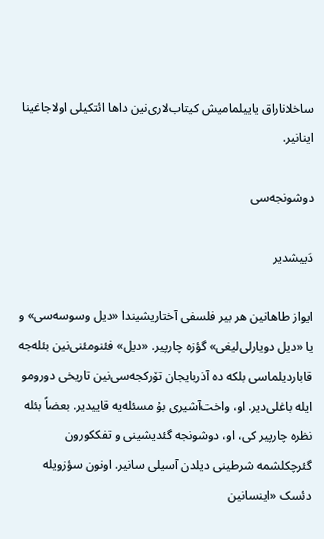ساخلاناراق یاییلمامیش کیتاب‌لاری‌نین داها ائتکیلی اولاجاغینا اینانیر.

دوشونجه‌سی

دَییشدیر

ایواز طاهانین هر بیر فلسفی آختاریشیندا «دیل وسوسه‌سی» و یا «دیل دویارلی‌لیغی» گؤزه چارپیر. «دیل» فئنومئنی‌نین بئله‌جه قاباردیلماسی بلکه ده آذربایجان تۆرکجه‌سی‌نین تاریخی دورومو ایله باغلی‌دیر. او، واخت‌آشیری بۇ مسئله‌یه قاییدیر. بعضاً بئله نظره چارپیر کی، او، دوشونجه گئدیشینی و تفککورون گئرچکلشمه شرطینی دیلدن آسیلی سانیر. اونون سؤزویله دئسک «اینسانین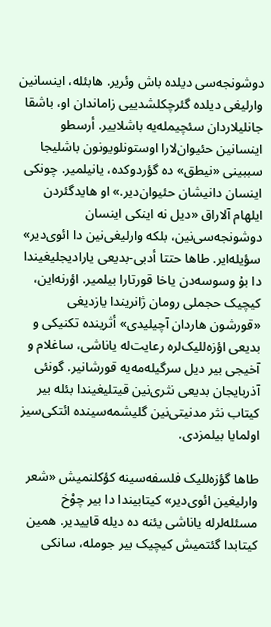دوشونجه‌سی دیلده باش وئریر. هابئله، اینسانین وارلیغی دیلده گئرچکلشدییی زاماندان او، باشقا جانلیلاردان سئچیمله‌یه باشلاییر. أرسطو اینسانین حئیوان‌لارا اوستونلویونون باشلیجا سببینی «نیطق» ده گؤردوکده، یانیلمیر. چونکی اینسان دانیشان حئیوان‌دیر.» او هایدگئردن ایلهام آلاراق «دیل نه اینکی اینسان دوشونجه‌سی‌نین، بلکه وارلیغی‌نین دا ائوی‌دیر» سؤیله‌ایر. طاها حتتا أدبی-بدیعی یارادیجلیغیندا دا بۇ وسوسه‌دن یاخا قورتارا بیلمیر. اؤرنه‌این، کیچیک حجملی رومان ژانریندا یازدیغی «قورشون هاردان آچیلیدی» أثرینده تکنیکی و بدیعی اؤزه‌للیک‌لره رعایت‌له یاناشی، ساغلام و آخیجی بیر دیل سرگیله‌مه‌یه قورشانیر. گونئی آذربایجان بدیعی نثری‌نین قیتلیغیندا بئله بیر کیتاب نثر مدنیتی‌نین گلیشمه‌سینده ائتکی‌سیز اولمایا بیلمزدی.

طاها گؤزه‌للیک فلسفه‌سینه کؤکلنمیش «شعر وارلیغین ائوی‌دیر» کیتابیندا دا بیر چوْخ مسئله‌لرله یاناشی یئنه ده دیله قاییدیر. همین کیتابدا گئتمیش کیچیک بیر جومله، سانکی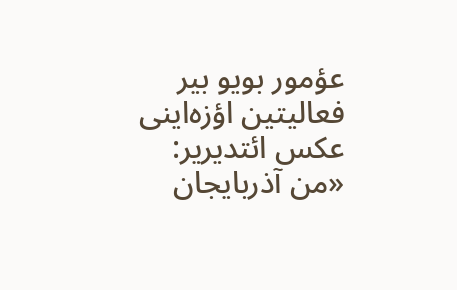عؤمور بویو بیر فعالیتین اؤزه‌اینی عکس ائتدیریر: «من آذربایجان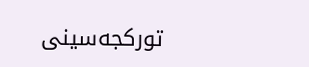تورکجه‌سینی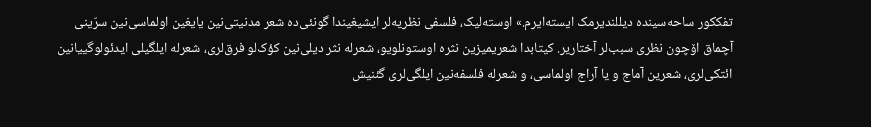تفککور ساحه‌سینده دیللندیرمک ایسته‌ایرم.» اوسته‌لیک، فلسفی نظریه‌لر ایشیغیندا گونئی‌ده شعر مدنیتی‌نین یایغین اولماسی‌نین سرّینی آچماق اۆچون نظری سبب‌لر آختاریر. کیتابدا شعریمیزین نثره اوستونلویو، شعرله نثر دیلی‌نین کؤک‌لو فرق‌لری، شعرله ایلگیلی ایدئولوگییانین ائتکی‌لری، شعرین آماج و یا آراج اولماسی، و شعرله فلسفه‌نین ایلگی‌لری گئنیش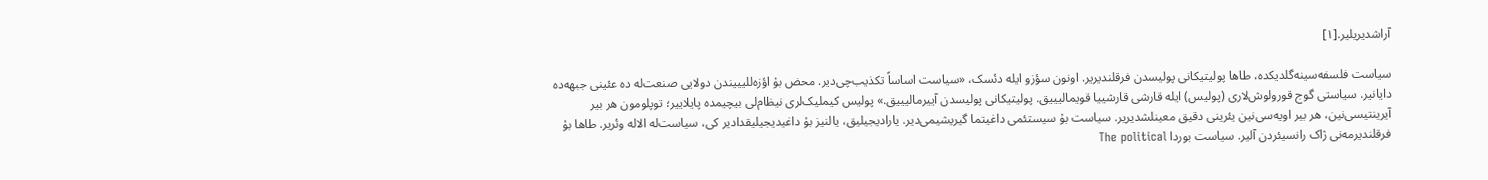آراشدیریلیر.[۱]

سیاست فلسفه‌سینه‌گلدیکده، طاها پولیتیکانی پولیسدن فرقلندیریر. اونون سؤزو ایله دئسک، «سیاست اساساً تکذیب‌چی‌دیر. محض بۇ اؤزه‌للیییندن دولایی صنعت‌له ده عئینی جبهه‌ده دایانیر. سیاستی گوج قورولوش‌لاری (پولیس) ایله قارشی قارشییا قویمالیییق. پولیتیکانی پولیسدن آییرمالیییق.» پولیس کیملیک‌لری نیظام‌لی بیچیمده پایلاییر؛ توپلومون هر بیر آیرینتیسی‌نین، هر بیر اویه‌سی‌نین یئرینی دقیق معینلشدیریر. سیاست بۇ سیستئمی داغیتما گیریشیمی‌دیر. یارادیجیلیق، یالنیز بۇ داغیدیجیلیقدادیر کی، سیاست‌له الاله وئریر. طاها بۇ فرقلندیرمه‌نی ژاک رانسیئردن آلیر. سیاست بوردا The political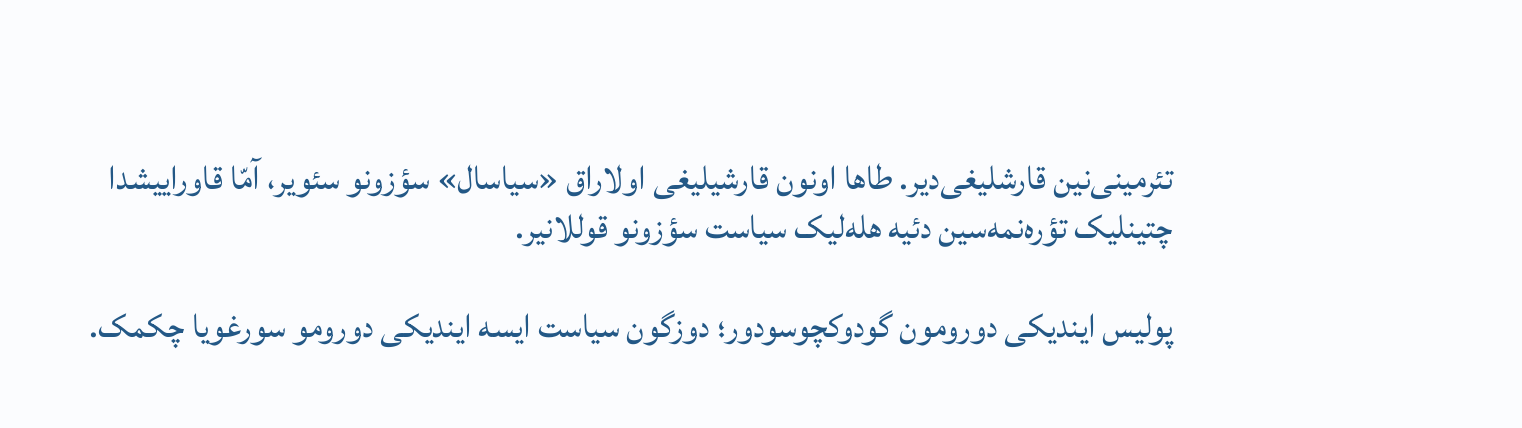تئرمینی‌نین قارشلیغی‌دیر. طاها اونون قارشیلیغی اولاراق «سیاسال» سؤزونو سئویر، آمّا قاوراییشدا چتینلیک تؤره‌نمه‌سین دئیه هله‌لیک سیاست سؤزونو قوللانیر.

پولیس ایندیکی دورومون گودوکچوسودور؛ دوزگون سیاست ایسه ایندیکی دورومو سورغویا چکمک.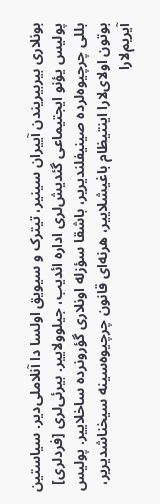بونلاری بیربیریندن آییران سینیر، تیترک و سیویق اولسا دا آنلاملی‌دیر. سیاستین پولیس یؤنو ایجتیماعی گئدیش‌لری اداره ائدیب، جیلوولاییر. بیرئی‌لری [فردلری] بللی چرچیوه‌لرده صینیفلندیریر، باشقا سؤزله اونلاری گؤرونرده ساخلاییر. پولیس بوتون اولای‌لارا اینتیظام باغیشلاییر، هرنه‌ای قانون چرچیوه‌سینه سیخناشدیریر، آیریم‌لارا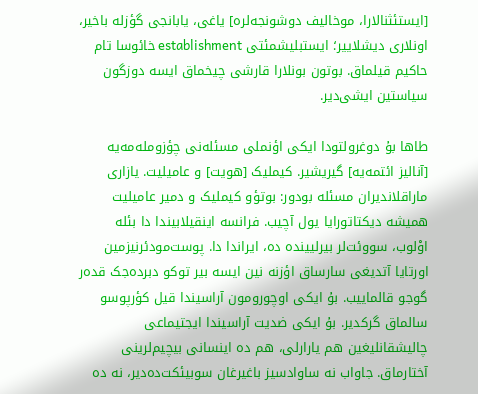[ایستئثنالارا، موخالیف دوشونجه‌لره] یاغی، یابانجی گؤزله باخیر، اونلاری دیشلاییر؛ ایستبلیشمئتی establishment خائوسا تام حاکیم قیلماق. بوتون بونلارا قارشی چیخماق ایسه دوزگون سیاستین ایشی‌دیر.

طاها بۇ دوغرولتودا ایکی اؤنملی مسئله‌نی چؤزومله‌مه‌یه [آنالیز ائتمه‌یه] گیریشیر. کیملیک [هویت] و عامیلیت. یازاری ماراقلاندیران مسئله بودور: بوتؤو کیملیک و دمیر عامیلیت همیشه دیکتاتورایا یول آچیب. فرانسه اینقیلابیندا دا بئله اوْلوب، سووئت‌لر بیرلیینده ده، ایراندا دا. پوست‌مودئرنیزمین اورتایا آتدیغی سارساق اؤزنه نین ایسه بیر توکو دبرده‌جک قده‌ر گوجو قالماییب. بۇ ایکی اوچورومون آراسیندا قیل کؤرپوسو سالماق گرکدیر. بۇ ایکی ضدیت آراسیندا ایجتیماعی چالیشقانلیغین هم یارارلی، هم ده اینسانی بیچیم‌لرینی آختارماق. جاواب نه ساوادسیز باغیرغان سوبیئکت‌ده‌دیر، نه ده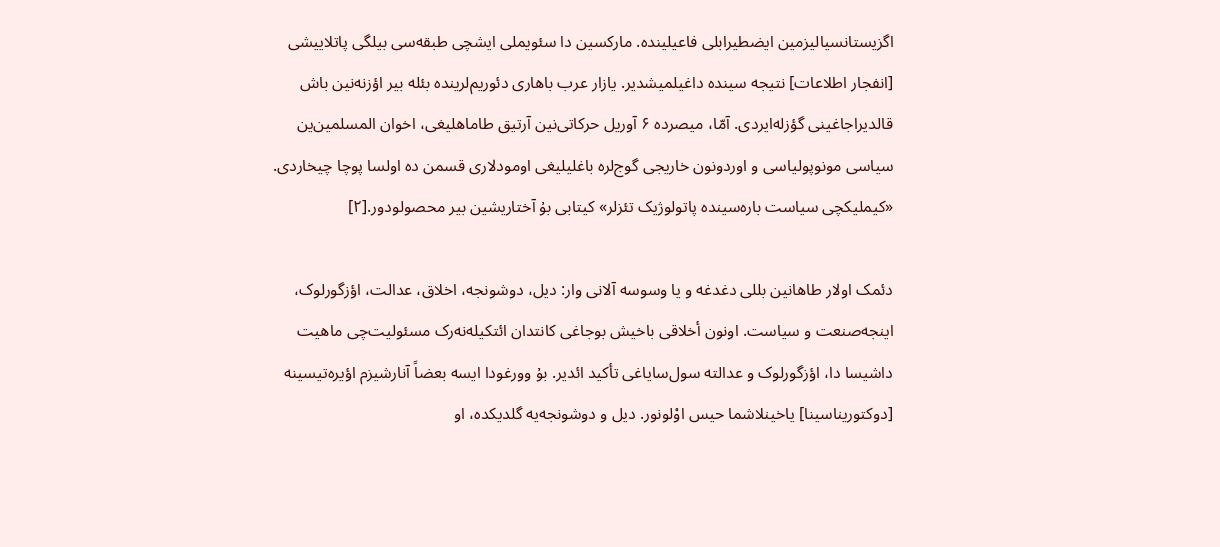اگزیستانسیالیزمین ایضطیرابلی فاعیلینده. مارکسین دا سئویملی ایشچی طبقه‌سی بیلگی پاتلاییشی [انفجار اطلاعات] نتیجه سینده داغیلمیشدیر. یازار عرب باهاری دئوریم‌لرینده بئله بیر اؤزنه‌نین باش قالدیراجاغینی گؤزله‌ایردی. آمّا، میصرده ۶ آوریل حرکاتی‌نین آرتیق طاماهلیغی، اخوان المسلمین‌ین سیاسی مونوپولیاسی و اوردونون خاریجی گوج‌لره باغلیلیغی اومودلاری قسمن ده اولسا پوچا چیخاردی. «کیملیکچی سیاست باره‌سینده پاتولوژیک تئزلر» کیتابی بۇ آختاریشین بیر محصولودور.[۲]

دئمک اولار طاهانین بللی دغدغه و یا وسوسه آلانی وار: دیل، دوشونجه، اخلاق، عدالت، اؤزگورلوک، اینجه‌صنعت و سیاست. اونون أخلاقی باخیش بوجاغی کانتدان ائتکیله‌نه‌رک مسئولیت‌چی ماهیت داشیسا دا، اؤزگورلوک و عدالته سول‌سایاغی تأکید ائدیر. بۇ وورغودا ایسه بعضاً آنارشیزم اؤیره‌تیسینه [دوکتوریناسینا] یاخینلاشما حیس اوْلونور. دیل و دوشونجه‌یه گلدیکده، او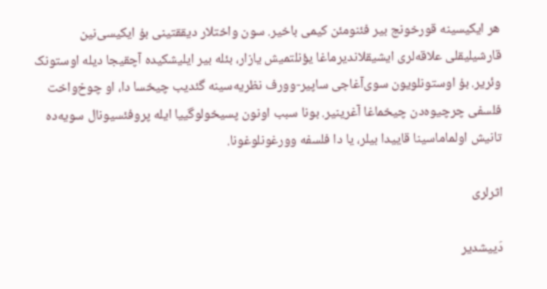هر ایکیسینه قورخونج بیر فئنومئن کیمی باخیر. سون واختلار دیققتینی بۇ ایکیسی‌نین قارشیلیقلی علاقه‌لری ایشیقلاندیرماغا یؤنلتمیش یازار، بئله بیر ایلیشکیده آچقیجا دیله اوستونک وئریر. بۇ اوستونلویون سوی‌آغاجی ساپیر-وورف نظریه‌سینه گئدیب چیخسا دا، او چوخ‌واخت فلسفی چرچیوه‌دن چیخماغا آغرینیر. بونا سبب اونون پسیخولوگییا ایله پروفئسیونال سویه‌ده تانیش اولماماسینا قاییدا بیلر، یا دا فلسفه وورغونلوغونا.

اثرلری

دَییشدیر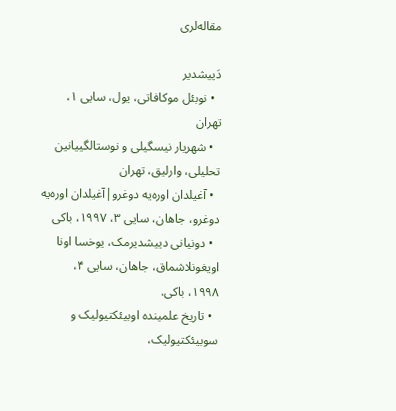مقاله‌لری

دَییشدیر
  • نوبئل موکافاتی، یول، سایی ۱، تهران
  • شهریار نیسگیلی و نوستالگییانین تحلیلی، وارلیق، تهران
  • آغیلدان اوره‌یه دوغرو|آغیلدان اوره‌یه دوغرو، جاهان، سایی ۳، ۱۹۹۷، باکی
  • دونیانی دییشدیرمک، یوخسا اونا اویغونلاشماق، جاهان، سایی ۴، ۱۹۹۸، باکی.
  • تاریخ علمینده اوبیئکتیولیک و سوبیئکتیولیک،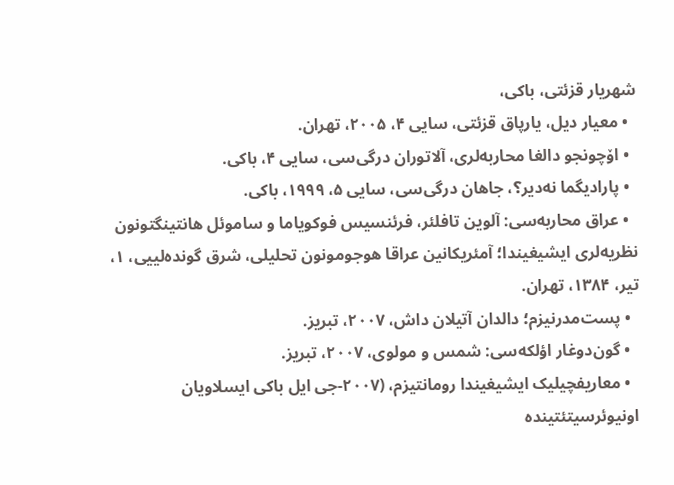شهریار قزئتی، باکی،
  • معیار دیل، یارپاق قزئتی، سایی ۴، ۲۰۰۵، تهران.
  • اۆچونجو دالغا محاربه‌لری، آلاتوران درگی‌سی، سایی ۴، باکی.
  • پارادیگما نه‌دیر؟، جاهان درگی‌سی، سایی ۵، ۱۹۹۹، باکی.
  • عراق محاربه‌سی: آلوین تافلئر، فرئنسیس فوکویاما و ساموئل هانتینگتونون نظریه‌لری ایشیغیندا؛ آمئریکانین عراقا هوجومونون تحلیلی، شرق گونده‌لییی، ۱، تیر، ۱۳۸۴، تهران.
  • پست‌مدرنیزم؛ دالدان آتیلان داش، ۲۰۰۷، تبریز.
  • گون‌دوغار اؤلکه‌سی: شمس و مولوی، ۲۰۰۷، تبریز.
  • معاریفچیلیک ایشیغیندا رومانتیزم، (۲۰۰۷-جی ایل باکی ایسلاویان اونیوئرسیتئتینده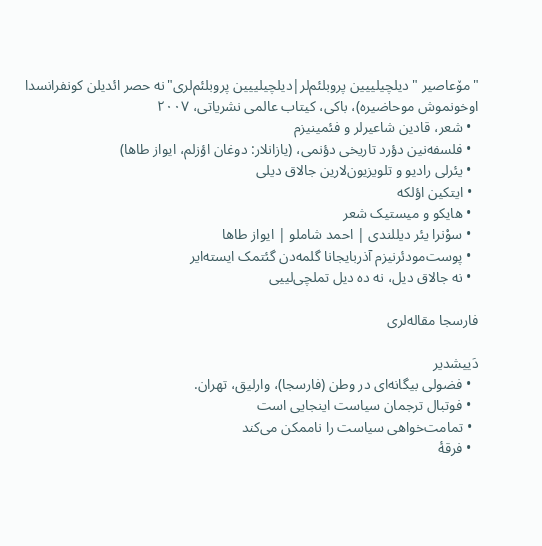"مۆعاصیر "دیلچیلییین پروبلئم‌لر|دیلچیلییین پروبلئم‌لری"نه حصر ائدیلن کونفرانسدا اوخونموش موحاضیره)، باکی، کیتاب عالمی نشریاتی، ۲۰۰۷
  • شعر، قادین شاعیرلر و فئمینیزم
  • فلسفه‌نین دؤرد تاریخی دؤنمی، (یازانلار: دوغان اؤزلم، ایواز طاها)
  • یئرلی رادیو و تلویزیون‌لارین جالاق دیلی
  • ایتکین اؤلکه
  • هایکو و میستیک شعر
  • سوْنرا یئر دیللندی | احمد شاملو | ایواز طاها
  • پوست‌مودئرنیزم آذربایجانا گلمه‌دن گئتمک ایسته‌ایر
  • نه جالاق دیل، نه ده دیل تملچی‌لییی

فارسجا مقاله‌لری

دَییشدیر
  • فضولی بیگانه‌ای در وطن (فارسجا)، وارلیق، تهران.
  • فوتبال ترجمان سیاست اینجایی است
  • تمامت‌خواهی سیاست را ناممکن می‌کند
  • فرقهٔ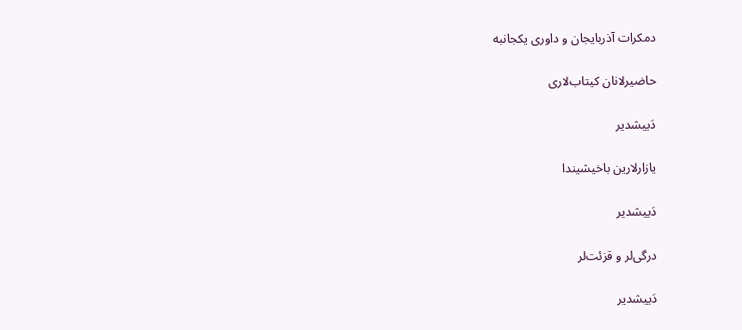دمکرات آذربایجان و داوری یکجانبه

حاضیرلانان کیتاب‌لاری

دَییشدیر

یازارلارین باخیشیندا

دَییشدیر

درگی‌لر و قزئت‌لر

دَییشدیر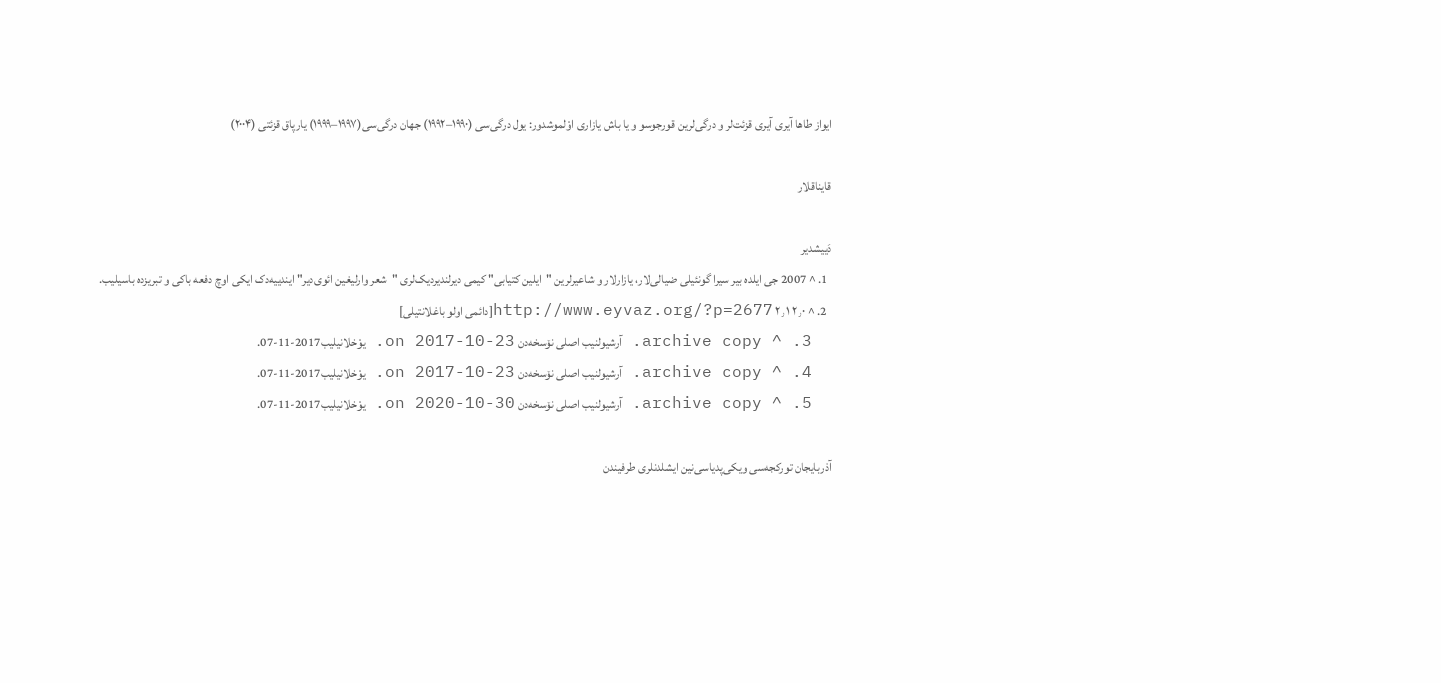ایواز طاها آیری آیری قزئت‌لر و درگی‌لرین قورجوسو و یا باش یازاری اوْلموشدور: یول درگی‌سی (۱۹۹۰–۱۹۹۲) جهان درگی‌سی(۱۹۹۷–۱۹۹۹) یارپاق قزئتی (۲۰۰۴)

قایناقلار

دَییشدیر
  1. ^ 2007 جی ایلده بیر سیرا گونئیلی ضیالی‌لار، یازارلار و شاعیرلرین "ایلین کتیابی" کیمی دیرلندیردیک‌لری "شعر وارلیغین ائوی‌دیر" ایندییه‌دک ایکی اوچ دفعه باکی و تبریزده باسیلیب.
  2. ^ ۲٫۰ ۲٫۱ http://www.eyvaz.org/?p=2677[دائمی اولو باغلانتیلی]
  3. ^ archive copy. آرشیولنیب اصلی نۆسخه‌دن on 2017-10-23. یوْخلانیلیب2017-11-07.
  4. ^ archive copy. آرشیولنیب اصلی نۆسخه‌دن on 2017-10-23. یوْخلانیلیب2017-11-07.
  5. ^ archive copy. آرشیولنیب اصلی نۆسخه‌دن on 2020-10-30. یوْخلانیلیب2017-11-07.

آذربایجان تورکجه‌سی ویکی‌پدیاسی‌نین ایشلدنلری طرفیندن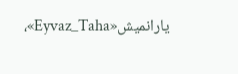یارانمیش«Eyvaz_Taha»،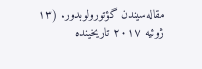مقاله‌سیندن گؤتورولوبدور. (۱۳ ژوئیه ۲۰۱۷ تاریخینده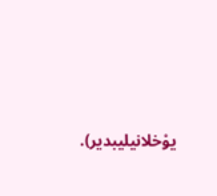یوْخلانیلیبدیر).